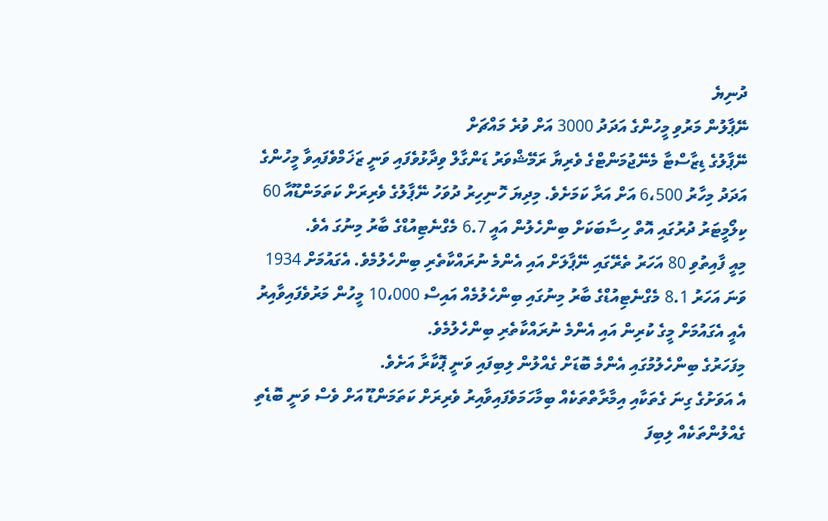ދުނިޔެ
ނޭޕާލުން މަރުވި މީހުންގެ އަދަދު 3000 އަށް ވުރެ މައްޗަށް
ނޭޕާލުގެ ޑިޒާސްޓާ މެނޭޖުމަންޓްގެ ވެރިޔާ ރަމޭޝްވަރު ޑަންގާލް ވިދާޅުވެފައި ވަނީ ޒަޚަމްވެފައިވާ މީހުންގެ އަދަދު މިހާރު 6،500 އަށް އަރާ ކަމަށެވެ. މިދިޔަ ހޮނިހިރު ދުވަހު ނޭޕާލުގެ ވެރިރަށް ކަތަމަންޑޫއާ 60 ކިލޯމީޓަރު ދުރުގައި އޮތް ހިސާބަކަށް ބިންހެލުން އައީ 6.7 މެގްނެޓިއުޑްގެ ބާރު މިނުގަ އެވެ.
މިއީ ފާއިތުވި 80 އަހަރު ތެރޭގައި ނޭޕާލަށް އައި އެންމެ ނުރައްކާތެރި ބިންހެލުމެވެ. އެގައުމަށް 1934 ވަނަ އަހަރު 8.1 މެގްނެޓިއުޑްގެ ބާރު މިނުގައި ބިންހެލުމެއް އައިސް 10،000 މީހުން މަރުވެފައިވާއިރު އެއީ އެގައުމަށް މީގެ ކުރިން އައި އެންމެ ނުރައްކާތެރި ބިންހެލުމެވެ.
މިފަހަރުގެ ބިންހެލުމުގައި އެންމެ ބޮޑަށް ގެއްލުން ލިބިފައި ވަނީ ޕޮކާރާ އަށެވެ.
އެ އަވަށުގެ ގިނަ ގެތަކާއި އިމާރާތްތަކެއް ބިމާހަމަވެފައިވާއިރު ވެރިރަށް ކަތަމަންޑޫ އަށް ވެސް ވަނީ ބޮޑެތި ގެއްލުންތަކެއް ލިބިފަ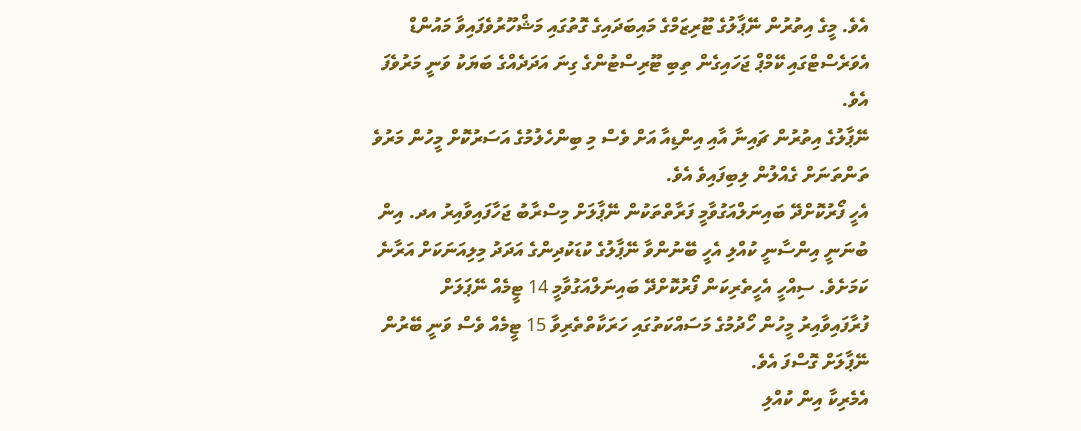އެވެ. މީގެ އިތުރުން ނޭޕާލުގެ ޓޫރިޒަމްގެ މައިބަދައިގެ ގޮތުގައި މަޝްހޫރުވެފައިވާ މައުންޑް އެވަރެސްޓްގައި ކޭމްޕް ޖަހައިގެން ތިބި ޓޫރިސްޓުންގެ ގިނަ އަދަދެއްގެ ބަޔަކު ވަނީ މަރުވެފަ އެވެ.
ނޭޕާލުގެ އިތުރުން ޗައިނާ އާއި އިންޑިއާ އަށް ވެސް މި ބިންހެލުމުގެ އަސަރުކޮށް މީހުން މަރުވެ ތަންތަނަށް ގެއްލުން ލިބިފައިވެ އެވެ.
އެހީ ފޯރުކޮށްދޭ ބައިނަލްއަގުވާމީ ފަރާތްތަކުން ނޭޕާލަށް މިސްރާބު ޖަހާފައިވާއިރު އދ. އިން ބުނަނީ އިންސާނީ ކުއްލި އެހީ ބޭނުންވާ ނޭޕާލުގެ ކުޑަކުދިންގެ އަދަދު މިލިއަނަކަށް އަރާނެ ކަމަށެވެ. ސިއްހީ އެހީތެރިކަން ފޯރުކޮށްދޭ ބައިނަލްއަގުވާމީ 14 ޓީމެއް ނޭޕަލަށް ފުރާފައިވާއިރު މީހުން ހޯދުމުގެ މަސައްކަތުގައި ހަރަކާތްތެރިވާ 15 ޓީމެއް ވެސް ވަނީ ބޭރުން ނޭޕާލަށް ގޮސްފަ އެވެ.
އެމެރިކާ އިން ކުއްލި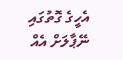އެހީގެ ގޮތުގައި ނޭޕާލަށް އެއް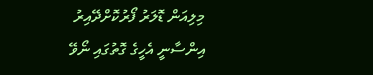މިލިއަން ޑޮލަރު ފޯރުކޮށްދޭއިރު އިންސާނީ އެހީގެ ގޮތުގައި ނޯވޭ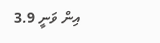އިން ވަނީ 3.9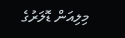މިލިއަން ޑޮލަރުގެ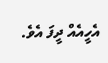އެހީއެއް ދީފަ އެވެ.